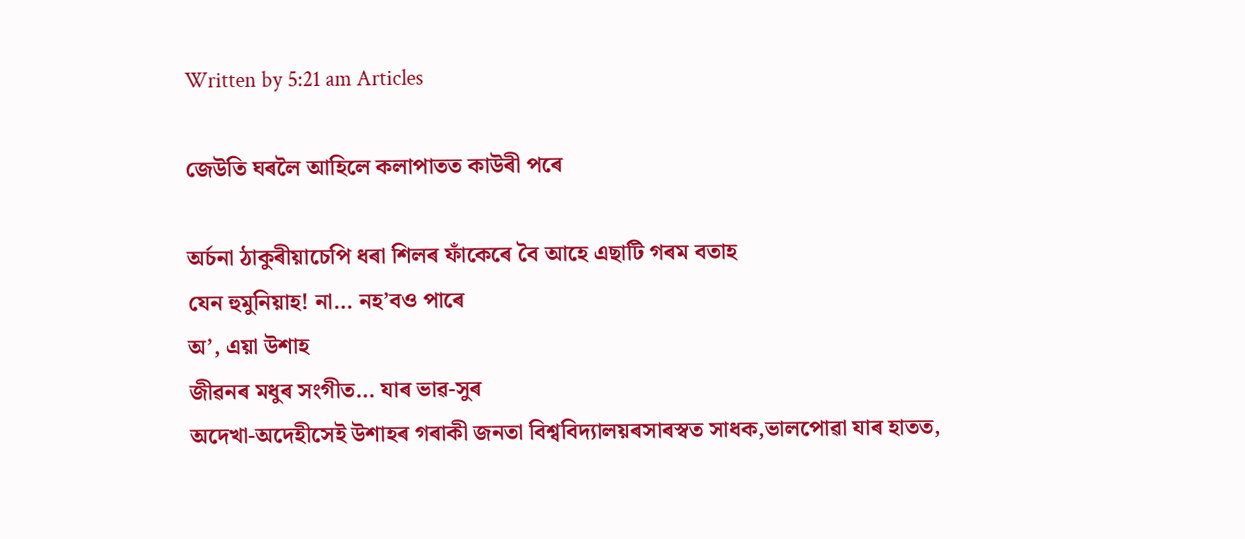Written by 5:21 am Articles

জেউতি ঘৰলৈ আহিলে কলাপাতত কাউৰী পৰে

অৰ্চনা ঠাকুৰীয়াচেপি ধৰা শিলৰ ফাঁকেৰে বৈ আহে এছাটি গৰম বতাহ
যেন হুমুনিয়াহ! না… নহ’বও পাৰে
অ’, এয়া উশাহ
জীৱনৰ মধুৰ সংগীত… যাৰ ভাৱ-সুৰ
অদেখা-অদেহীসেই উশাহৰ গৰাকী জনতা বিশ্ববিদ্যালয়ৰসাৰস্বত সাধক,ভালপোৱা যাৰ হাতত,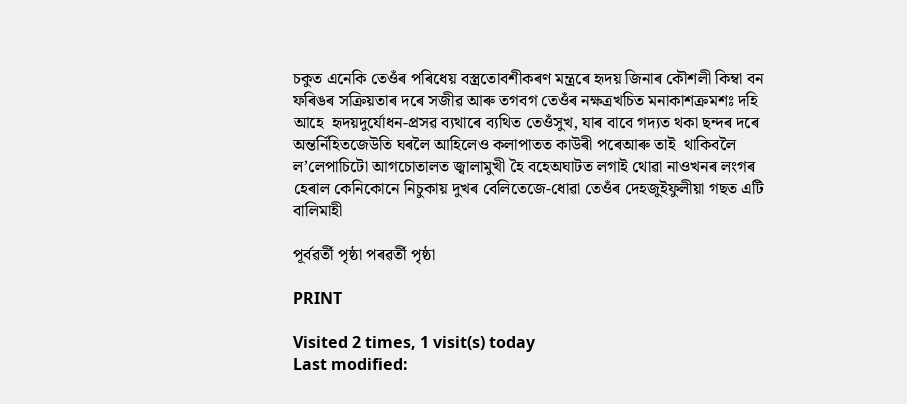চকুত এনেকি তেওঁৰ পৰিধেয় বস্ত্ৰতোবশীকৰণ মন্ত্ৰৰে হৃদয় জিনাৰ কৌশলী কিম্বা বন ফৰিঙৰ সক্ৰিয়তাৰ দৰে সজীৱ আৰু তগবগ তেওঁৰ নক্ষত্ৰখচিত মনাকাশক্ৰমশঃ দহি আহে  হৃদয়দুৰ্যোধন-প্ৰসৱ ব্যথাৰে ব্যথিত তেওঁসুখ, যাৰ বাবে গদ্যত থকা ছন্দৰ দৰে অন্তৰ্নিহিতজেউতি ঘৰলৈ আহিলেও কলাপাতত কাউৰী পৰেআৰু তাই  থাকিবলৈ ল’লেপাচিটো আগচোতালত জ্বালামুখী হৈ বহেঅঘাটত লগাই থোৱা নাওখনৰ লংগৰ হেৰাল কেনিকোনে নিচুকায় দুখৰ বেলিতেজে-ধোৱা তেওঁৰ দেহজুইফুলীয়া গছত এটি বালিমাহী

পূৰ্বৱৰ্তী পৃষ্ঠা পৰৱৰ্তী পৃষ্ঠা

PRINT

Visited 2 times, 1 visit(s) today
Last modified: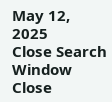May 12, 2025
Close Search Window
Close